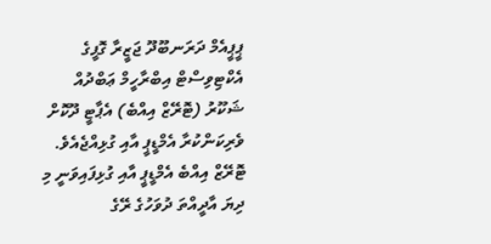ޕީޕީއެމް ދަރަނބޫދޫ ޖަޒީރާ ގޮފީގެ އެކްޓިވިސްޓް އިބްރާހީމް ޢަބްދުއް ޝަކޫރު (ޓޮރޭޒް އިއްބެ) އެޕާޓީ ދޫކޮށް ވެރިކަންކުރާ އެމްޑީޕީ އާއި ގުޅިއްޖެއެވެ.
ޓޮރޭޒް އިއްބެ އެމްޑީޕީ އާއި ގުޅިފައިވަނީ މި ދިޔަ އާދީއްތަ ދުވަހުގެ ރޭގެ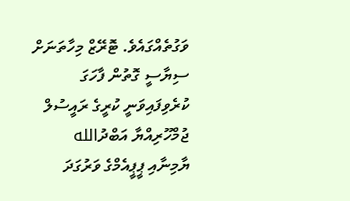ވަގުތެއްގައެވެ. ޓޮރޭޒް މިހާތަނަށް ސިޔާސީ ގޮތުން ފާހަގަ ކުރެވިފައިވަނީ ކުރީގެ ރައީސުލް ޖުމްހޫރިއްޔާ އަބްދުالله ޔާމިނާއި ޕީޕީއެމްގެ ވަރުގަދަ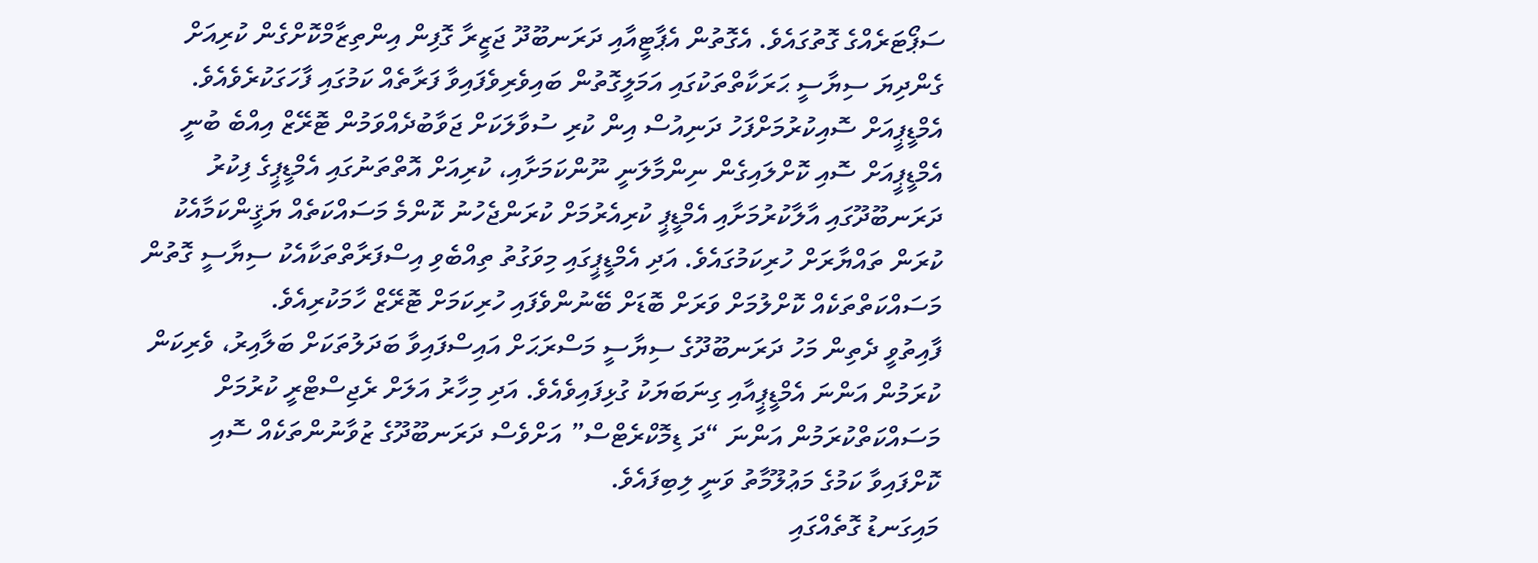ސަޕޯޓަރެއްގެ ގޮތުގައެވެ. އެގޮތުން އެޕާޓީއާއި ދަރަނބޫދޫ ޖަޒީރާ ގޮފިން އިންތިޒާމްކޮށްގެން ކުރިއަށް ގެންދިޔަ ސިޔާސީ ޙަރަކާތްތަކުގައި އަމަލީގޮތުން ބައިވެރިވެފައިވާ ފަރާތެއް ކަމުގައި ފާހަގަކުރެވެއެވެ.
އެމްޑީޕީއަށް ސޮއިކުރުމަށްފަހު ދަނިއުސް އިން ކުރި ސުވާލަކަށް ޖަވާބުދެއްވަމުން ޓޮރޭޒް އިއްބެ ބުނީ އެމްޑީޕީއަށް ސޮއި ކޮށްލައިގެން ނިންމާލަނީ ނޫންކަމަށާއި، ކުރިއަށް އޮތްތަނުގައި އެމްޑީޕީގެ ފިކުރު ދަރަނބޫދޫގައި އާލާކުރުމަށާއި އެމްޑީޕީ ކުރިއެރުމަށް ކުރަންޖެހުނު ކޮންމެ މަސައްކަތެއް ޔަޤީންކަމާއެކު ކުރަން ތައްޔާރަށް ހުރިކަމުގައެވެ. އަދި އެމްޑީޕީގައި މިވަގުތު ތިއްބެވި އިސްފަރާތްތަކާއެކު ސިޔާސީ ގޮތުން މަސައްކަތްތަކެއް ކޮށްލުމަށް ވަރަށް ބޮޑަށް ބޭނުންވެފައި ހުރިކަމަށް ޓޮރޭޒް ހާމަކުރިއެވެ.
ފާއިތުވީ ދެތިން މަހު ދަރަނބޫދޫގެ ސިޔާސީ މަސްރަޙަށް އައިސްފައިވާ ބަދަލުތަކަށް ބަލާއިރު، ވެރިކަން ކުރަމުން އަންނަ އެމްޑީޕީއާއި ގިނަބަޔަކު ގުޅިފައިވެއެވެ. އަދި މިހާރު އަލަށް ރެޖިސްޓްރީ ކުރުމަށް މަސައްކަތްކުރަމުން އަންނަ “ދަ ޑިމޮކްރެޓްސް” އަށްވެސް ދަރަނބޫދޫގެ ޒުވާނުންތަކެއް ސޮއި ކޮށްފައިވާ ކަމުގެ މަޢުލޫމާތު ވަނީ ލިބިފައެވެ.
މައިގަނޑު ގޮތެއްގައި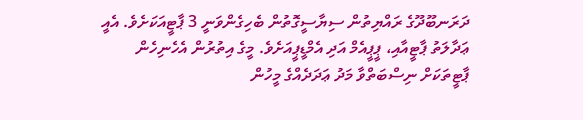ދަރަނބޫދޫގެ ރައްޔިތުން ސިޔާސީގޮތުން ބެހިގެންވަނީ 3 ޕާޓީއަކަށެވެ. އެއީ ޢަދާލަތު ޕާޓީއާއި، ޕީޕީއެމް އަދި އެމްޑީޕީއަށެވެ. މީގެ އިތުރުން އެހެނިހެން ޕާޓީތަކަށް ނިސްބަތްވާ މަދު ޢަދަދެއްގެ މީހުން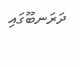ދަރަނބޫގައި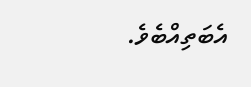އެބަތިއްބެވެ.